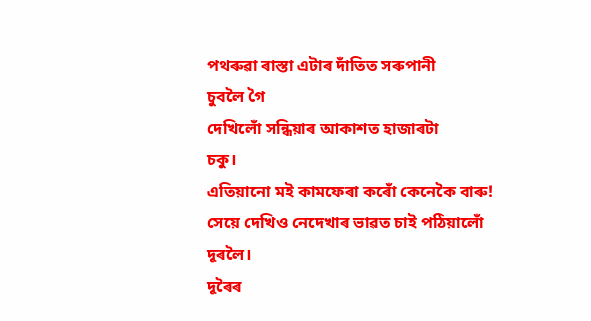পথৰুৱা ৰাস্তা এটাৰ দাঁতিত সৰুপানী
চুবলৈ গৈ
দেখিলোঁ সন্ধিয়াৰ আকাশত হাজাৰটা
চকু।
এতিয়ানো মই কামফেৰা কৰোঁ কেনেকৈ বাৰু!
সেয়ে দেখিও নেদেখাৰ ভাৱত চাই পঠিয়ালোঁ
দূৰলৈ।
দূৰৈৰ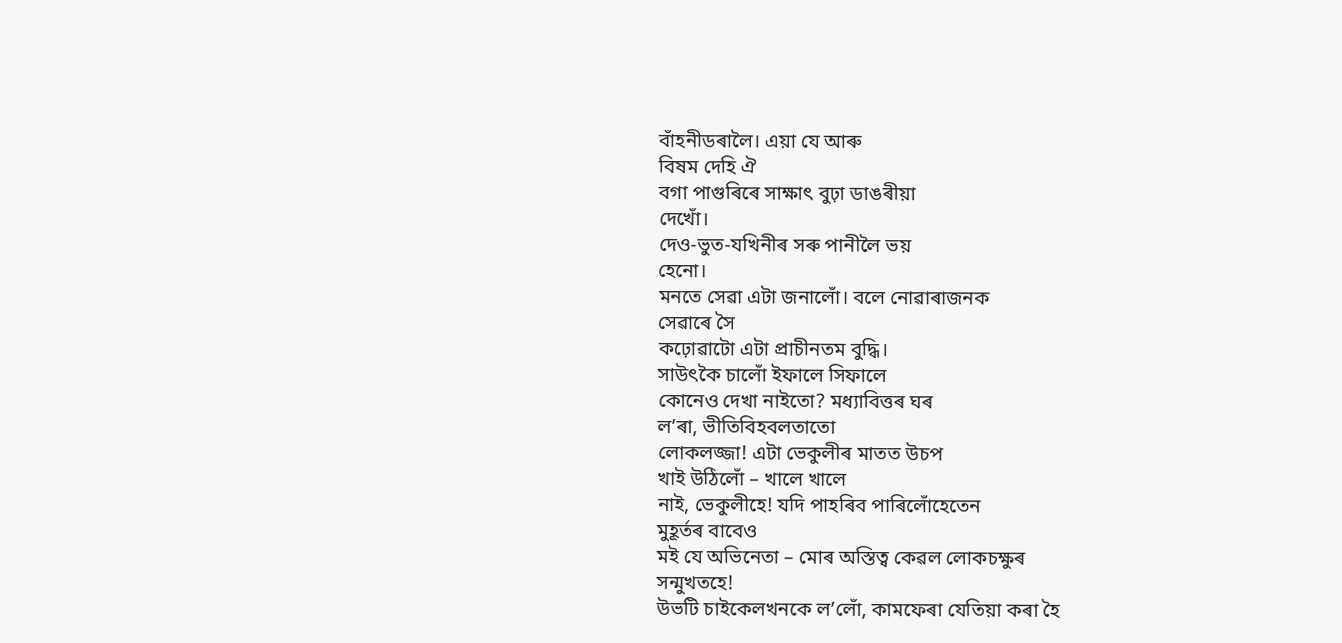বাঁহনীডৰালৈ। এয়া যে আৰু
বিষম দেহি ঐ
বগা পাগুৰিৰে সাক্ষাৎ বুঢ়া ডাঙৰীয়া
দেখোঁ।
দেও-ভুত-যখিনীৰ সৰু পানীলৈ ভয়
হেনো।
মনতে সেৱা এটা জনালোঁ। বলে নোৱাৰাজনক
সেৱাৰে সৈ
কঢ়োৱাটো এটা প্রাচীনতম বুদ্ধি।
সাউৎকৈ চালোঁ ইফালে সিফালে
কোনেও দেখা নাইতো? মধ্যাবিত্তৰ ঘৰ
ল’ৰা, ভীতিবিহবলতাতো
লোকলজ্জা! এটা ভেকুলীৰ মাতত উচপ
খাই উঠিলোঁ – খালে খালে
নাই, ভেকুলীহে! যদি পাহৰিব পাৰিলোঁহেতেন
মুহূর্তৰ বাবেও
মই যে অভিনেতা – মোৰ অস্তিত্ব কেৱল লোকচক্ষুৰ
সন্মুখতহে!
উভটি চাইকেলখনকে ল’লোঁ, কামফেৰা যেতিয়া কৰা হৈ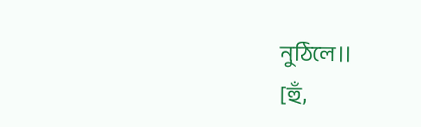নুঠিলে।।
[হুঁ,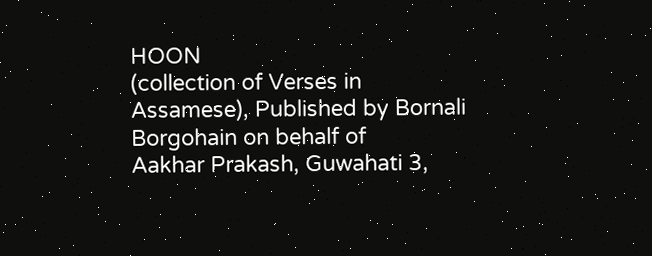HOON
(collection of Verses in Assamese), Published by Bornali Borgohain on behalf of
Aakhar Prakash, Guwahati 3,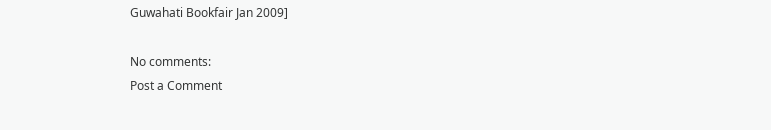Guwahati Bookfair Jan 2009]

No comments:
Post a Comment